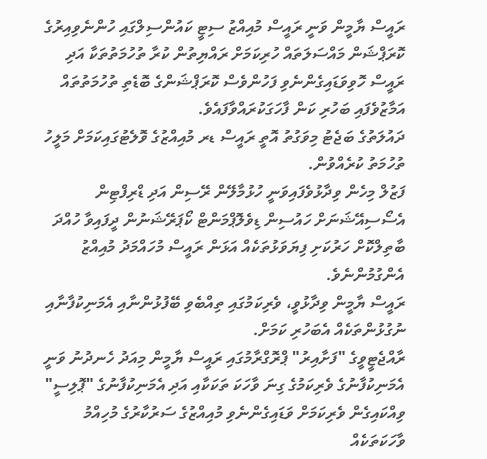ރައީސް ޔާމީން ވަނީ ރައީސް މުއިއްޒު ސިޓީ ކައުންސިލްގައި ހުންނެވިއިރުގެ ކޮރަޕްޝަން މައްސަލަތައް ހުރިކަމަށް ރައްޔިތުން ކުރާ ތުހުމަތުތަކާ އަދި ރައީސް ހޮވިވަޑައިގެންނެވި ފަހުންވެސް ކޮރަޕްޝަންގެ ބޮޑެތި ތުހުމަތުތައް އަމާޒުވެފައި ބަހުރި ކަން ފާހަގަކުރައްވާފައެވެ.
ދައުލަތުގެ ބަޖެޓު މިވަގުތު އޮތީ ރައީސް ޑރ މުއިއްޒުގެ ވޮލެޓުގައިކަމަށް މަލީހު ތުހުމަތު ކުރެއްވުން.
ފަޒުލް މިހެން ވިދާޅުވެފައިވަނީ ހުޅުމާލޭން ރޭސިން އަދި ޑްރިފްޓިން އެސޯސިއޭޝަނަށް ހައުސިން ޑިވެލޮޕްމަންޓް ކޯޕަރޭޝަނުން ދީފައިވާ ހުއްދަ ބާތިލްކޮށް ހަރުކަށި ފިޔަވަޅުތަކެއް އަޅަން ރައީސް މުހައްމަދު މުއިއްޒު އެންގުމުންނެވެ.
ރައީސް ޔާމީން ވިދާޅުވީ، ވެރިކަމުގައި ތިއްބެވި ބޭފުޅުންނާއި އެމަނިކުފާނާއި ނުގުޅުންތަކެއް އެބަހުރި ކަމަށް.
ރާއްޖެޓީވީގެ "ފަށާއިރު" ޕްރޮގްރާމުގައި ރައީސް ޔާމީން މިއަދު ހެނދުނު ވަނީ އެމަނިކުފާނުގެ ވެރިކަމުގެ ގިނަ ވާހަކަ ތަކަކާއި އަދި އެމަނިކުފާނުގެ "ޕޮލިސީ" ވިއްކައިގެން ވެރިކަމަށް ވަޑައިގެންނެވި މުއިއްޒުގެ ސަރުކާރުގެ މުހިއްމު ވާހަކަތަކެއް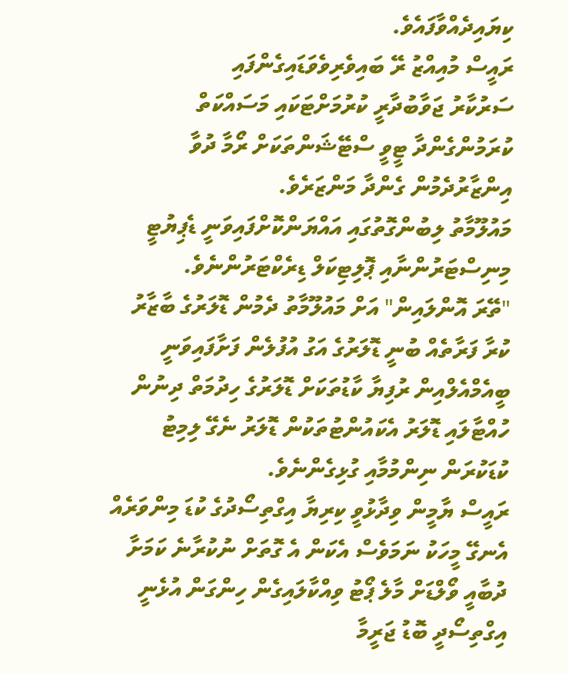ކިޔައިދެއްވާފައެވެ.
ރައީސް މުއިއްޒު ރޭ ބައިވެރިވެވަޑައިގެންފައި
ސަރުކާރު ޖަވާބުދާރީ ކުރުމަށްޓަކައި މަސައްކަތް ކުރަމުންގެންދާ ޓީވީ ސްޓޭޝަންތަކަށް ރޯމާ ދުވާ އިންޒާރުދެމުން ގެންދާ މަންޒަރެވެ.
މައުލޫމާތު ލިބުންގޮތުގައި އައްޔަންކޮށްފައިވަނީ ޑެޕިޔުޓީ މިނިސްޓަރުންނާއި ޕޮލިޓިކަލް ޑިރެކްޓަރުންނެވެ.
"ތޭރަ އޮންލައިން" އަށް މައުލޫމާތު ދެމުން ޑޮލަރުގެ ބާޒާރު ކުރާ ފަރާތެއް ބުނީ ޑޮލަރުގެ އަގު އުފުލެން ފަށާފައިވަނީ ބީއެމްއެލްއިން ރުފިޔާ ކާޑުތަކަށް ޑޮލަރުގެ ހިދުމަތް ދިނުން ހުއްޓާލައި ޑޮލަރު އެކައުންޓުތަކުން ޑޮލަރު ނެގޭ ލިމިޓު ކުޑަކުރަން ނިންމުމާއި ގުޅިގެންނެވެ.
ރައީސް ޔާމީން ވިދާޅުވީ ކިރިޔާ އިގްތިސޯދުގެ ކުޑަ މިންވަރެއް އެނގޭ މީހަކު ނަމަވެސް އެކަން އެ ގޮތަށް ނުކުރާނެ ކަމަށާ ދުބާއީ ވޯލްޑަށް މާލެ ޕޯޓު ވިއްކާލައިގެން ހިންގަން އުޅެނީ އިގްތިސޯދީ ބޮޑު ޖަރީމާ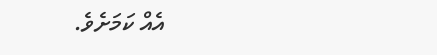އެއް ކަމަށެވެ.